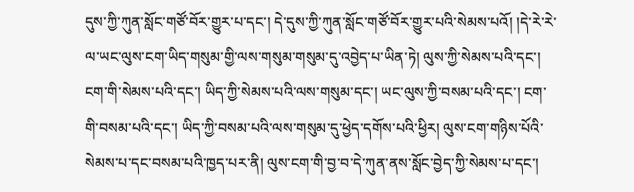དུས་ཀྱི་ཀུན་སློང་གཙོ་བོར་གྱུར་པ་དང་། དེ་དུས་ཀྱི་ཀུན་སློང་གཙོ་བོར་གྱུར་པའི་སེམས་པའོ། །དེ་རེ་རེ་ལ་ཡང་ལུས་ངག་ཡིད་གསུམ་གྱི་ལས་གསུམ་གསུམ་དུ་འབྱེད་པ་ཡིན་ཏེ། ལུས་ཀྱི་སེམས་པའི་དང་། ངག་གི་སེམས་པའི་དང་། ཡིད་ཀྱི་སེམས་པའི་ལས་གསུམ་དང་། ཡང་ལུས་ཀྱི་བསམ་པའི་དང་། ངག་གི་བསམ་པའི་དང་། ཡིད་ཀྱི་བསམ་པའི་ལས་གསུམ་དུ་ཕྱེད་དགོས་པའི་ཕྱིར། ལུས་ངག་གཉིས་པོའི་སེམས་པ་དང་བསམ་པའི་ཁྱད་པར་ནི། ལུས་ངག་གི་བྱ་བ་དེ་ཀུན་ནས་སློང་བྱེད་ཀྱི་སེམས་པ་དང་།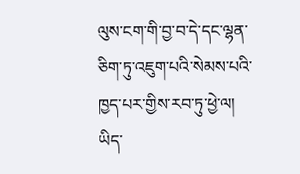ལུས་ངག་གི་བྱ་བ་དེ་དང་ལྷན་ཅིག་ཏུ་འཇུག་པའི་སེམས་པའི་ཁྱད་པར་གྱིས་རབ་ཏུ་ཕྱེ་ལ། ཡིད་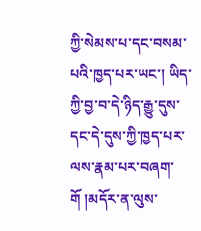ཀྱི་སེམས་པ་དང་བསམ་པའི་ཁྱད་པར་ཡང་། ཡིད་ཀྱི་བྱ་བ་དེ་ཉིད་རྒྱུ་དུས་དང་དེ་དུས་ཀྱི་ཁྱད་པར་ལས་རྣམ་པར་བཞག་གོ །མདོར་ན་ལུས་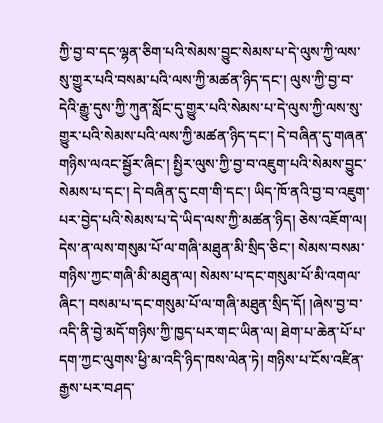ཀྱི་བྱ་བ་དང་ལྷན་ཅིག་པའི་སེམས་བྱུང་སེམས་པ་དེ་ལུས་ཀྱི་ལས་སུ་གྱུར་པའི་བསམ་པའི་ལས་ཀྱི་མཚན་ཉིད་དང་། ལུས་ཀྱི་བྱ་བ་དེའི་རྒྱུ་དུས་ཀྱི་ཀུན་སློང་དུ་གྱུར་པའི་སེམས་པ་དེ་ལུས་ཀྱི་ལས་སུ་གྱུར་པའི་སེམས་པའི་ལས་ཀྱི་མཚན་ཉིད་དང་། དེ་བཞིན་དུ་གཞན་གཉིས་ལའང་སྦྱོར་ཞིང་། སྤྱིར་ལུས་ཀྱི་བྱ་བ་འཇུག་པའི་སེམས་བྱུང་སེམས་པ་དང་། དེ་བཞིན་དུ་ངག་གི་དང་། ཡིད་ཁོ་ནའི་བྱ་བ་འཇུག་པར་བྱེད་པའི་སེམས་པ་དེ་ཡིད་ལས་ཀྱི་མཚན་ཉིད། ཅེས་འཇོག་ལ། དེས་ན་ལས་གསུམ་པོ་ལ་གཞི་མཐུན་མི་སྲིད་ཅིང་། སེམས་བསམ་གཉིས་ཀྱང་གཞི་མི་མཐུན་ལ། སེམས་པ་དང་གསུམ་པོ་མི་འགལ་ཞིང་། བསམ་པ་དང་གསུམ་པོ་ལ་གཞི་མཐུན་སྲིད་དོ། །ཞེས་བྱ་བ་འདི་ནི་བྱེ་མདོ་གཉིས་ཀྱི་ཁྱད་པར་གང་ཡིན་ལ། ཐེག་པ་ཆེན་པོ་པ་དག་ཀྱང་ལུགས་ཕྱི་མ་འདི་ཉིད་ཁས་ལེན་ཏེ། གཉིས་པ་ངོས་འཛིན་རྒྱས་པར་བཤད་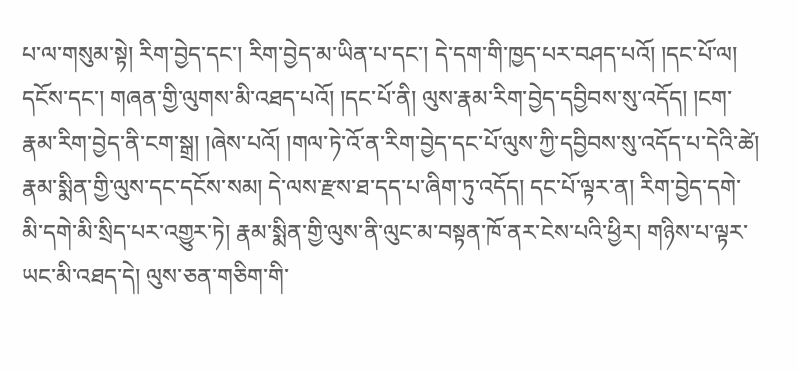པ་ལ་གསུམ་སྟེ། རིག་བྱེད་དང་། རིག་བྱེད་མ་ཡིན་པ་དང་། དེ་དག་གི་ཁྱད་པར་བཤད་པའོ། །དང་པོ་ལ། དངོས་དང་། གཞན་གྱི་ལུགས་མི་འཐད་པའོ། །དང་པོ་ནི། ལུས་རྣམ་རིག་བྱེད་དབྱིབས་སུ་འདོད། །ངག་རྣམ་རིག་བྱེད་ནི་ངག་སྒྲ། །ཞེས་པའོ། །གལ་ཏེ་འོ་ན་རིག་བྱེད་དང་པོ་ལུས་ཀྱི་དབྱིབས་སུ་འདོད་པ་དེའི་ཚེ། རྣམ་སྨིན་གྱི་ལུས་དང་དངོས་སམ། དེ་ལས་རྫས་ཐ་དད་པ་ཞིག་ཏུ་འདོད། དང་པོ་ལྟར་ན། རིག་བྱེད་དགེ་མི་དགེ་མི་སྲིད་པར་འགྱུར་ཏེ། རྣམ་སྨིན་གྱི་ལུས་ནི་ལུང་མ་བསྟན་ཁོ་ནར་ངེས་པའི་ཕྱིར། གཉིས་པ་ལྟར་ཡང་མི་འཐད་དེ། ལུས་ཅན་གཅིག་གི་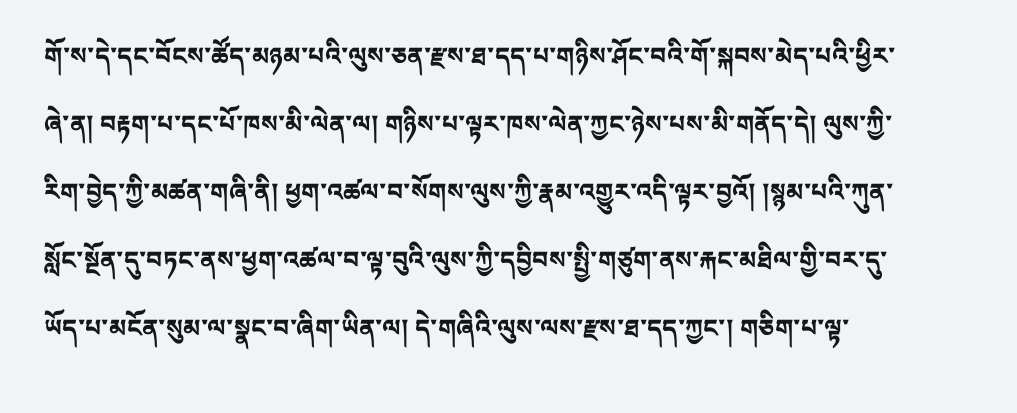གོ་ས་དེ་དང་བོངས་ཚོད་མཉམ་པའི་ལུས་ཅན་རྫས་ཐ་དད་པ་གཉིས་ཤོང་བའི་གོ་སྐབས་མེད་པའི་ཕྱིར་ཞེ་ན། བརྟག་པ་དང་པོ་ཁས་མི་ལེན་ལ། གཉིས་པ་ལྟར་ཁས་ལེན་ཀྱང་ཉེས་པས་མི་གནོད་དེ། ལུས་ཀྱི་རིག་བྱེད་ཀྱི་མཚན་གཞི་ནི། ཕྱག་འཚལ་བ་སོགས་ལུས་ཀྱི་རྣམ་འགྱུར་འདི་ལྟར་བྱའོ། །སྙམ་པའི་ཀུན་སློང་སྔོན་དུ་བཏང་ནས་ཕྱག་འཚལ་བ་ལྟ་བུའི་ལུས་ཀྱི་དབྱིབས་སྤྱི་གཙུག་ནས་རྐང་མཐིལ་གྱི་བར་དུ་ཡོད་པ་མངོན་སུམ་ལ་སྣང་བ་ཞིག་ཡིན་ལ། དེ་གཞིའི་ལུས་ལས་རྫས་ཐ་དད་ཀྱང་། གཅིག་པ་ལྟ་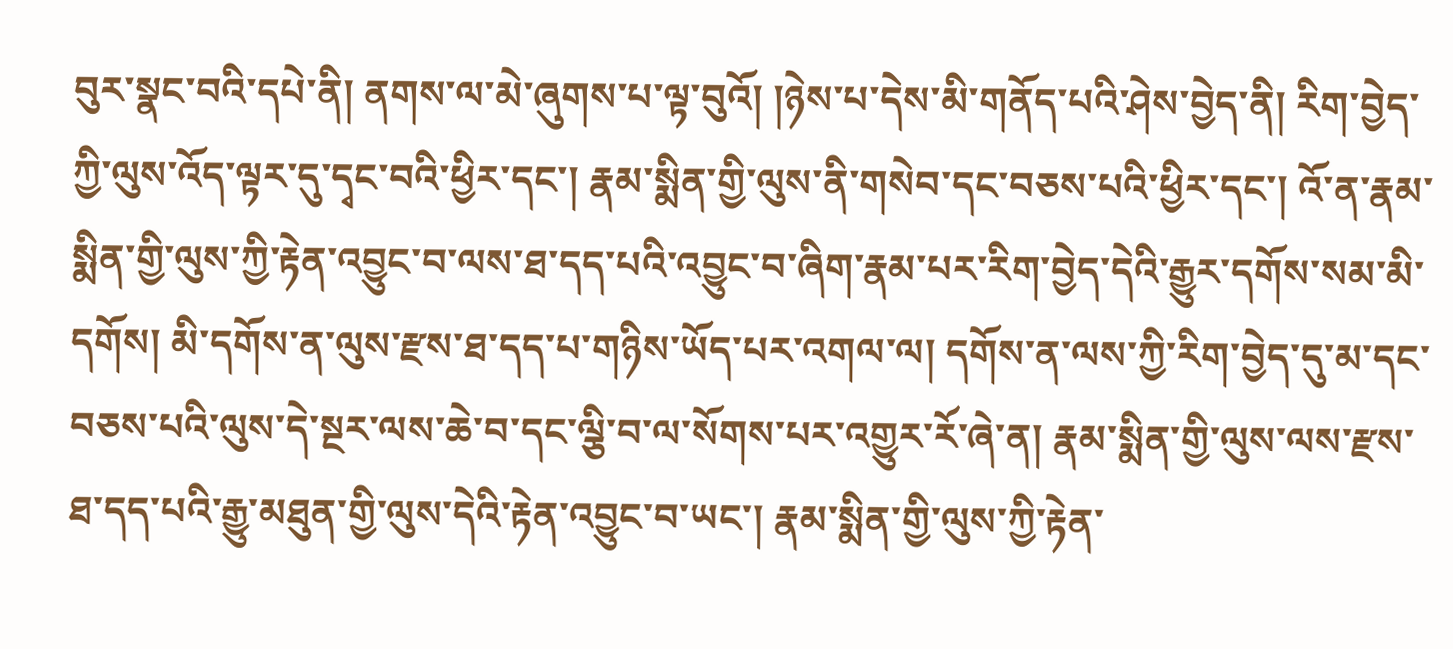བུར་སྣང་བའི་དཔེ་ནི། ནགས་ལ་མེ་ཞུགས་པ་ལྟ་བུའོ། །ཉེས་པ་དེས་མི་གནོད་པའི་ཤེས་བྱེད་ནི། རིག་བྱེད་ཀྱི་ལུས་འོད་ལྟར་དུ་དྭང་བའི་ཕྱིར་དང་། རྣམ་སྨིན་གྱི་ལུས་ནི་གསེབ་དང་བཅས་པའི་ཕྱིར་དང་། འོ་ན་རྣམ་སྨིན་གྱི་ལུས་ཀྱི་རྟེན་འབྱུང་བ་ལས་ཐ་དད་པའི་འབྱུང་བ་ཞིག་རྣམ་པར་རིག་བྱེད་དེའི་རྒྱུར་དགོས་སམ་མི་དགོས། མི་དགོས་ན་ལུས་རྫས་ཐ་དད་པ་གཉིས་ཡོད་པར་འགལ་ལ། དགོས་ན་ལས་ཀྱི་རིག་བྱེད་དུ་མ་དང་བཅས་པའི་ལུས་དེ་སྔར་ལས་ཆེ་བ་དང་ལྕི་བ་ལ་སོགས་པར་འགྱུར་རོ་ཞེ་ན། རྣམ་སྨིན་གྱི་ལུས་ལས་རྫས་ཐ་དད་པའི་རྒྱུ་མཐུན་གྱི་ལུས་དེའི་རྟེན་འབྱུང་བ་ཡང་། རྣམ་སྨིན་གྱི་ལུས་ཀྱི་རྟེན་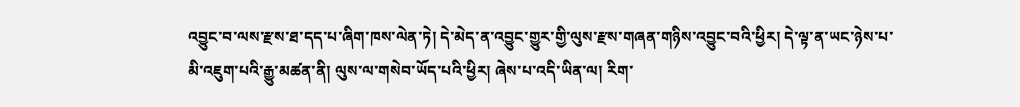འབྱུང་བ་ལས་རྫས་ཐ་དད་པ་ཞིག་ཁས་ལེན་ཏེ། དེ་མེད་ན་འབྱུང་གྱུར་གྱི་ལུས་རྫས་གཞན་གཉིས་འབྱུང་བའི་ཕྱིར། དེ་ལྟ་ན་ཡང་ཉེས་པ་མི་འཇུག་པའི་རྒྱུ་མཚན་ནི། ལུས་ལ་གསེབ་ཡོད་པའི་ཕྱིར། ཞེས་པ་འདི་ཡིན་ལ། རིག་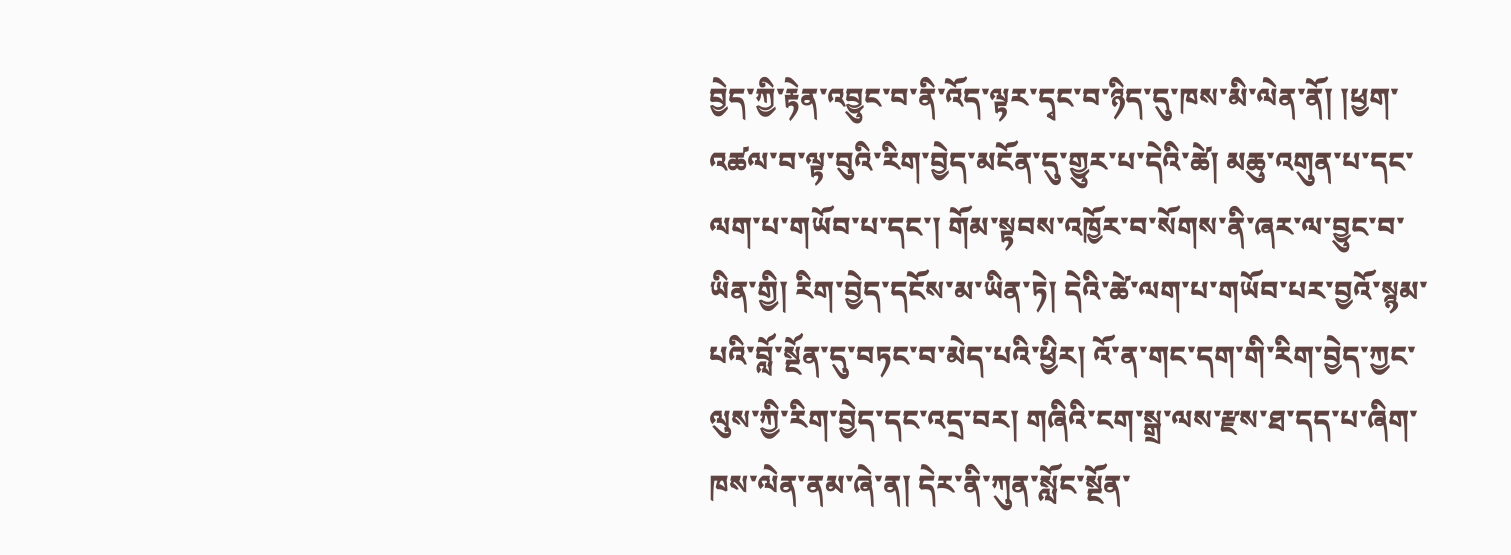བྱེད་ཀྱི་རྟེན་འབྱུང་བ་ནི་འོད་ལྟར་དྭང་བ་ཉིད་དུ་ཁས་མི་ལེན་ནོ། །ཕྱག་འཚལ་བ་ལྟ་བུའི་རིག་བྱེད་མངོན་དུ་གྱུར་པ་དེའི་ཚེ། མཆུ་འགུན་པ་དང་ལག་པ་གཡོབ་པ་དང་། གོམ་སྟབས་འཁྱོར་བ་སོགས་ནི་ཞར་ལ་བྱུང་བ་ཡིན་གྱི། རིག་བྱེད་དངོས་མ་ཡིན་ཏེ། དེའི་ཚེ་ལག་པ་གཡོབ་པར་བྱའོ་སྙམ་པའི་བློ་སྔོན་དུ་བཏང་བ་མེད་པའི་ཕྱིར། འོ་ན་གང་དག་གི་རིག་བྱེད་ཀྱང་ལུས་ཀྱི་རིག་བྱེད་དང་འདྲ་བར། གཞིའི་ངག་སྒྲ་ལས་རྫས་ཐ་དད་པ་ཞིག་ཁས་ལེན་ནམ་ཞེ་ན། དེར་ནི་ཀུན་སློང་སྔོན་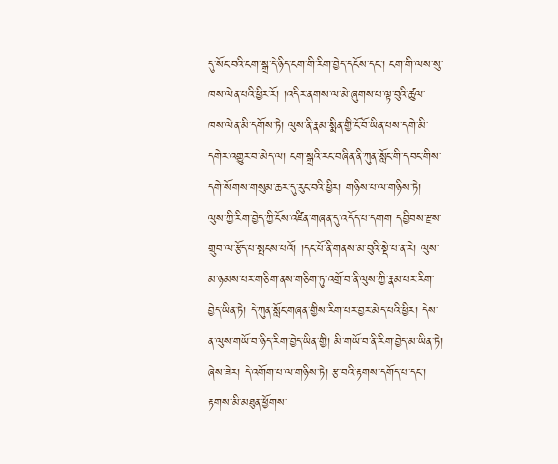དུ་སོང་བའི་ངག་སྒྲ་དེ་ཉིད་ངག་གི་རིག་བྱེད་དངོས་དང་། ངག་གི་ལས་སུ་ཁས་ལེན་པའི་ཕྱིར་རོ། །འདིར་ནགས་ལ་མེ་ཞུགས་པ་ལྟ་བུའི་ཚུལ་ཁས་ལེན་མི་དགོས་ཏེ། ལུས་ནི་རྣམ་སྨིན་གྱི་ངོ་བོ་ཡིན་པས་དགེ་མི་དགེར་འགྱུར་བ་མེད་ལ། ངག་སྒྲའི་རང་བཞིན་ནི་ཀུན་སློང་གི་དབང་གིས་དགེ་སོགས་གསུམ་ཆར་དུ་རུང་བའི་ཕྱིར། གཉིས་པ་ལ་གཉིས་ཏེ། ལུས་ཀྱི་རིག་བྱེད་ཀྱི་ངོས་འཛིན་གཞན་དུ་འདོད་པ་དགག དབྱིབས་རྫས་གྲུབ་ལ་རྩོད་པ་སྤངས་པའོ། །དང་པོ་ནི་གནས་མ་བུའི་སྡེ་པ་ན་རེ། ལུས་མ་ཉམས་པར་གཅིག་ནས་གཅིག་ཏུ་འགྲོ་བ་ནི་ལུས་ཀྱི་རྣམ་པར་རིག་བྱེད་ཡིན་ཏེ། དེ་ཀུན་སློང་གཞན་གྱིས་རིག་པར་བྱར་མེད་པའི་ཕྱིར། དེས་ན་ལུས་གཡོ་བ་ཉིད་རིག་བྱེད་ཡིན་གྱི། མི་གཡོ་བ་ནི་རིག་བྱེད་མ་ཡིན་ཏེ། ཞེས་ཟེར། དེ་འགོག་པ་ལ་གཉིས་ཏེ། རྩ་བའི་རྟགས་དགོད་པ་དང་། རྟགས་མི་མཐུན་ཕྱོགས་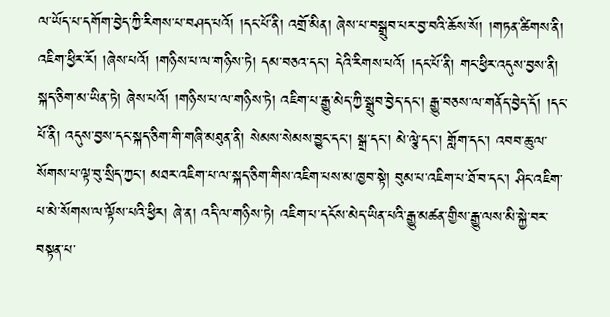ལ་ཡོད་པ་དགོག་བྱེད་ཀྱི་རིགས་པ་བཤད་པའོ། །དང་པོ་ནི། འགྲོ་མིན། ཞེས་པ་བསྒྲུབ་པར་བྱ་བའི་ཆོས་སོ། །གཏན་ཚིགས་ནི། འཇིག་ཕྱིར་རོ། །ཞེས་པའོ། །གཉིས་པ་ལ་གཉིས་ཏེ། དམ་བཅའ་དང་། དེའི་རིགས་པའོ། །དང་པོ་ནི། གང་ཕྱིར་འདུས་བྱས་ནི། སྐད་ཅིག་མ་ཡིན་ཏེ། ཞེས་པའོ། །གཉིས་པ་ལ་གཉིས་ཏེ། འཇིག་པ་རྒྱུ་མེད་ཀྱི་སྒྲུབ་བྱེད་དང་། རྒྱུ་བཅས་ལ་གནོད་བྱེད་དོ། །དང་པོ་ནི། འདུས་བྱས་དང་སྐད་ཅིག་གི་གཞི་མཐུན་ནི། སེམས་སེམས་བྱུང་དང་། སྒྲ་དང་། མེ་ལྕེ་དང་། གློག་དང་། འབབ་ཆུ་ལ་སོགས་པ་ལྟ་བུ་སྲིད་ཀྱང་། མཐར་འཇིག་པ་ལ་སྐད་ཅིག་གིས་འཇིག་པས་མ་ཁྱབ་སྟེ། བུམ་པ་འཇིག་པ་ཐོ་བ་དང་། ཤིང་འཇིག་པ་མེ་སོགས་ལ་ལྟོས་པའི་ཕྱིར། ཞེ་ན། འདི་ལ་གཉིས་ཏེ། འཇིག་པ་དངོས་མེད་ཡིན་པའི་རྒྱུ་མཚན་གྱིས་རྒྱུ་ལས་མི་སྐྱེ་བར་བསྟན་པ་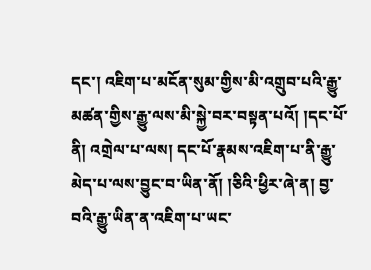དང་། འཇིག་པ་མངོན་སུམ་གྱིས་མི་འགྲུབ་པའི་རྒྱུ་མཚན་གྱིས་རྒྱུ་ལས་མི་སྐྱེ་བར་བསྟན་པའོ། །དང་པོ་ནི། འགྲེལ་པ་ལས། དང་པོ་རྣམས་འཇིག་པ་ནི་རྒྱུ་མེད་པ་ལས་བྱུང་བ་ཡིན་ནོ། །ཅིའི་ཕྱིར་ཞེ་ན། བྱ་བའི་རྒྱུ་ཡིན་ན་འཇིག་པ་ཡང་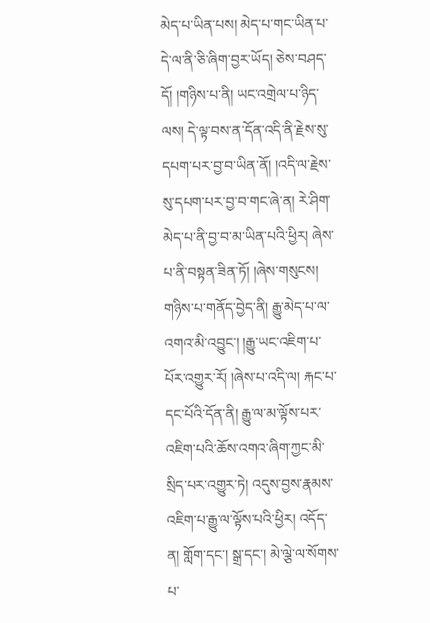མེད་པ་ཡིན་པས། མེད་པ་གང་ཡིན་པ་དེ་ལ་ནི་ཅི་ཞིག་བྱར་ཡོད། ཅེས་བཤད་དོ། །གཉིས་པ་ནི། ཡང་འགྲེལ་པ་ཉིད་ལས། དེ་ལྟ་བས་ན་དོན་འདི་ནི་རྗེས་སུ་དཔག་པར་བྱ་བ་ཡིན་ནོ། །འདི་ལ་རྗེས་སུ་དཔག་པར་བྱ་བ་གང་ཞེ་ན། རེ་ཤིག་མེད་པ་ནི་བྱ་བ་མ་ཡིན་པའི་ཕྱིར། ཞེས་པ་ནི་བསྟན་ཟིན་ཏོ། །ཞེས་གསུངས། གཉིས་པ་གནོད་བྱེད་ནི། རྒྱུ་མེད་པ་ལ་འགའ་མི་འབྱུང་། །རྒྱུ་ཡང་འཇིག་པ་པོར་འགྱུར་རོ། །ཞེས་པ་འདི་ལ། རྐང་པ་དང་པོའི་དོན་ནི། རྒྱུ་ལ་མ་ལྟོས་པར་འཇིག་པའི་ཆོས་འགའ་ཞིག་ཀྱང་མི་སྲིད་པར་འགྱུར་ཏེ། འདུས་བྱས་རྣམས་འཇིག་པ་རྒྱུ་ལ་ལྟོས་པའི་ཕྱིར། འདོད་ན། གློག་དང་། སྒྲ་དང་། མེ་ལྕེ་ལ་སོགས་པ་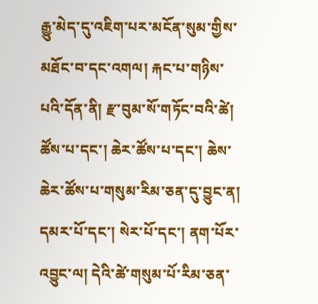རྒྱུ་མེད་དུ་འཇིག་པར་མངོན་སུམ་གྱིས་མཐོང་བ་དང་འགལ། རྐང་པ་གཉིས་པའི་དོན་ནི། རྫ་བུམ་སོ་གཏོང་བའི་ཚེ། ཚོས་པ་དང་། ཆེར་ཚོས་པ་དང་། ཆེས་ཆེར་ཚོས་པ་གསུམ་རིམ་ཅན་དུ་བྱུང་ན། དམར་པོ་དང་། སེར་པོ་དང་། ནག་པོར་འབྱུང་ལ། དེའི་ཚེ་གསུམ་པོ་རིམ་ཅན་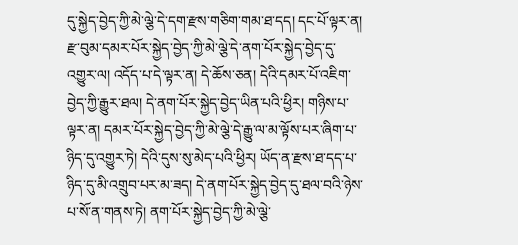དུ་སྐྱེད་བྱེད་ཀྱི་མེ་ལྕེ་དེ་དག་རྫས་གཅིག་གམ་ཐ་དད། དང་པོ་ལྟར་ན། རྫ་བུམ་དམར་པོར་སྐྱེད་བྱེད་ཀྱི་མེ་ལྕེ་དེ་ནག་པོར་སྐྱེད་བྱེད་དུ་འགྱུར་ལ། འདོད་པ་དེ་ལྟར་ན། དེ་ཆོས་ཅན། དེའི་དམར་པོ་འཇིག་བྱེད་ཀྱི་རྒྱུར་ཐལ། དེ་ནག་པོར་སྐྱེད་བྱེད་ཡིན་པའི་ཕྱིར། གཉིས་པ་ལྟར་ན། དམར་པོར་སྐྱེད་བྱེད་ཀྱི་མེ་ལྕེ་དེ་རྒྱུ་ལ་མ་ལྟོས་པར་ཞིག་པ་ཉིད་དུ་འགྱུར་ཏེ། དེའི་དུས་སུ་མེད་པའི་ཕྱིར། ཡོད་ན་རྫས་ཐ་དད་པ་ཉིད་དུ་མི་འགྲུབ་པར་མ་ཟད། དེ་ནག་པོར་སྐྱེད་བྱེད་དུ་ཐལ་བའི་ཉེས་པ་སོ་ན་གནས་ཏེ། ནག་པོར་སྐྱེད་བྱེད་ཀྱི་མེ་ལྕེ་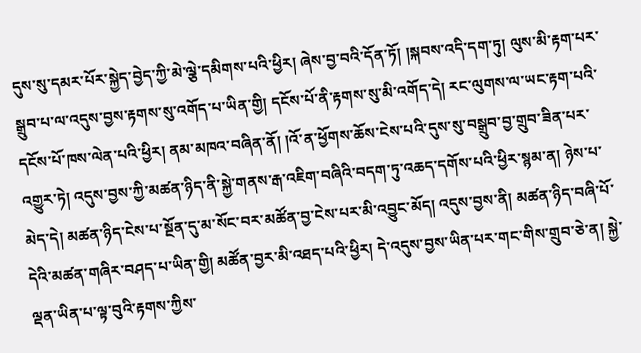དུས་སུ་དམར་པོར་སྐྱེད་བྱེད་ཀྱི་མེ་ལྕེ་དམིགས་པའི་ཕྱིར། ཞེས་བྱ་བའི་དོན་ཏོ། །སྐབས་འདི་དག་ཏུ། ལུས་མི་རྟག་པར་སྒྲུབ་པ་ལ་འདུས་བྱས་རྟགས་སུ་འགོད་པ་ཡིན་གྱི། དངོས་པོ་ནི་རྟགས་སུ་མི་འགོད་དེ། རང་ལུགས་ལ་ཡང་རྟག་པའི་དངོས་པོ་ཁས་ལེན་པའི་ཕྱིར། ནམ་མཁའ་བཞིན་ནོ། །འོ་ན་ཕྱོགས་ཆོས་ངེས་པའི་དུས་སུ་བསྒྲུབ་བྱ་གྲུབ་ཟིན་པར་འགྱུར་ཏེ། འདུས་བྱས་ཀྱི་མཚན་ཉིད་ནི་སྐྱེ་གནས་རྒ་འཇིག་བཞིའི་བདག་ཏུ་འཆད་དགོས་པའི་ཕྱིར་སྙམ་ན། ཉེས་པ་མེད་དེ། མཚན་ཉིད་ངེས་པ་སྔོན་དུ་མ་སོང་བར་མཚོན་བྱ་ངེས་པར་མི་འབྱུང་མོད། འདུས་བྱས་ནི། མཚན་ཉིད་བཞི་པོ་དེའི་མཚན་གཞིར་བཤད་པ་ཡིན་གྱི། མཚོན་བྱར་མི་འཐད་པའི་ཕྱིར། དེ་འདུས་བྱས་ཡིན་པར་གང་གིས་གྲུབ་ཅེ་ན། སྐྱེ་ལྡན་ཡིན་པ་ལྟ་བུའི་རྟགས་ཀྱིས་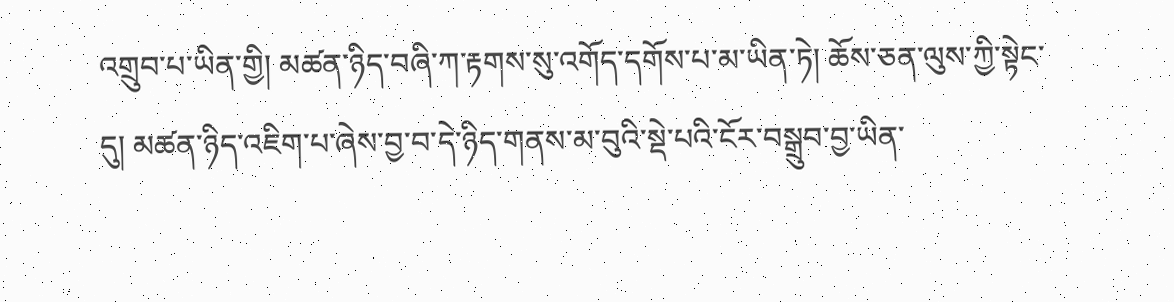འགྲུབ་པ་ཡིན་གྱི། མཚན་ཉིད་བཞི་ཀ་རྟགས་སུ་འགོད་དགོས་པ་མ་ཡིན་ཏེ། ཆོས་ཅན་ལུས་ཀྱི་སྟེང་དུ། མཚན་ཉིད་འཇིག་པ་ཞེས་བྱ་བ་དེ་ཉིད་གནས་མ་བུའི་སྡེ་པའི་ངོར་བསྒྲུབ་བྱ་ཡིན་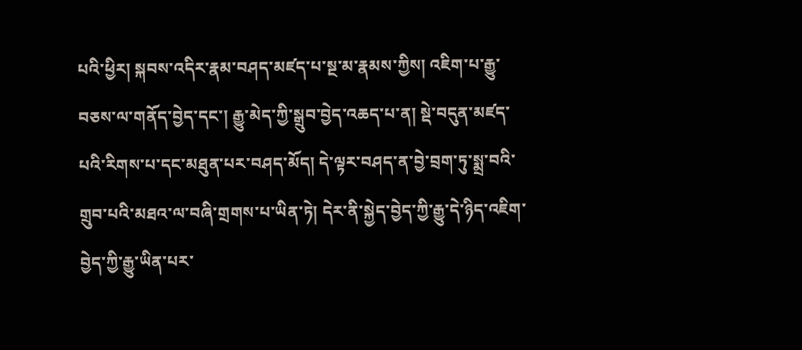པའི་ཕྱིར། སྐབས་འདིར་རྣམ་བཤད་མཛད་པ་སྔ་མ་རྣམས་ཀྱིས། འཇིག་པ་རྒྱུ་བཅས་ལ་གནོད་བྱེད་དང་། རྒྱུ་མེད་ཀྱི་སྒྲུབ་བྱེད་འཆད་པ་ན། སྡེ་བདུན་མཛད་པའི་རིགས་པ་དང་མཐུན་པར་བཤད་མོད། དེ་ལྟར་བཤད་ན་བྱེ་བྲག་ཏུ་སྨྲ་བའི་གྲུབ་པའི་མཐའ་ལ་བཞི་གྲགས་པ་ཡིན་ཏེ། དེར་ནི་སྐྱེད་བྱེད་ཀྱི་རྒྱུ་དེ་ཉིད་འཇིག་བྱེད་ཀྱི་རྒྱུ་ཡིན་པར་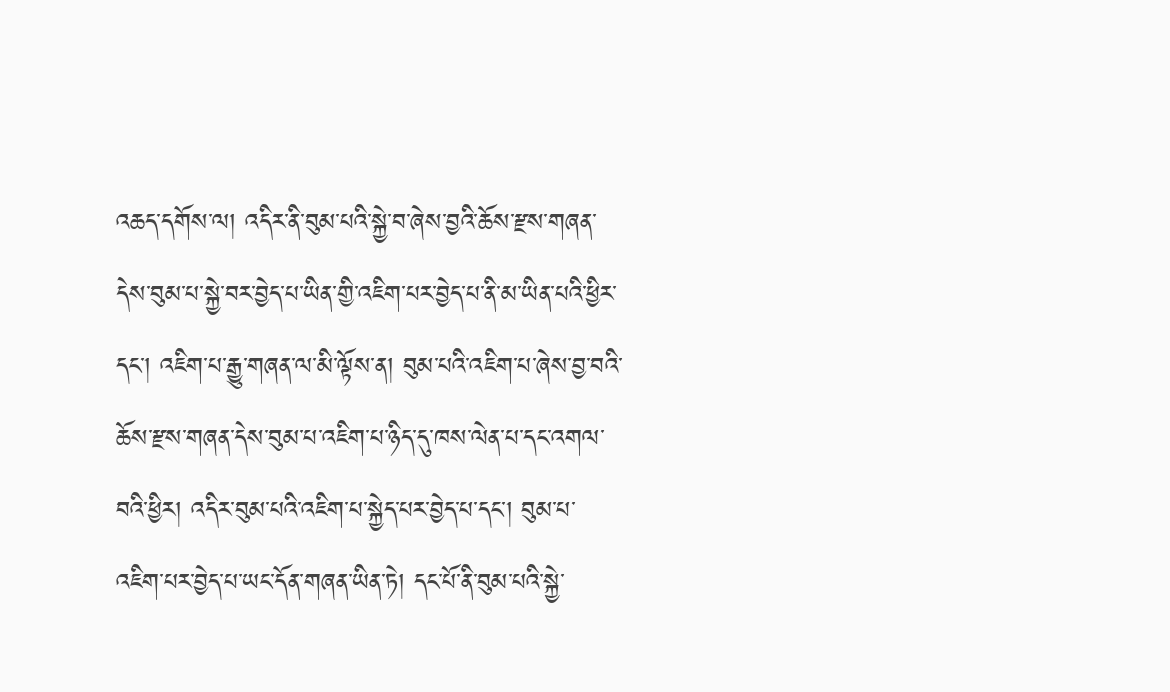འཆད་དགོས་ལ། འདིར་ནི་བུམ་པའི་སྐྱེ་བ་ཞེས་བྱའི་ཆོས་རྫས་གཞན་དེས་བུམ་པ་སྐྱེ་བར་བྱེད་པ་ཡིན་གྱི་འཇིག་པར་བྱེད་པ་ནི་མ་ཡིན་པའི་ཕྱིར་དང་། འཇིག་པ་རྒྱུ་གཞན་ལ་མི་ལྟོས་ན། བུམ་པའི་འཇིག་པ་ཞེས་བྱ་བའི་ཆོས་རྫས་གཞན་དེས་བུམ་པ་འཇིག་པ་ཉིད་དུ་ཁས་ལེན་པ་དང་འགལ་བའི་ཕྱིར། འདིར་བུམ་པའི་འཇིག་པ་སྐྱེད་པར་བྱེད་པ་དང་། བུམ་པ་འཇིག་པར་བྱེད་པ་ཡང་དོན་གཞན་ཡིན་ཏེ། དང་པོ་ནི་བུམ་པའི་སྐྱེ་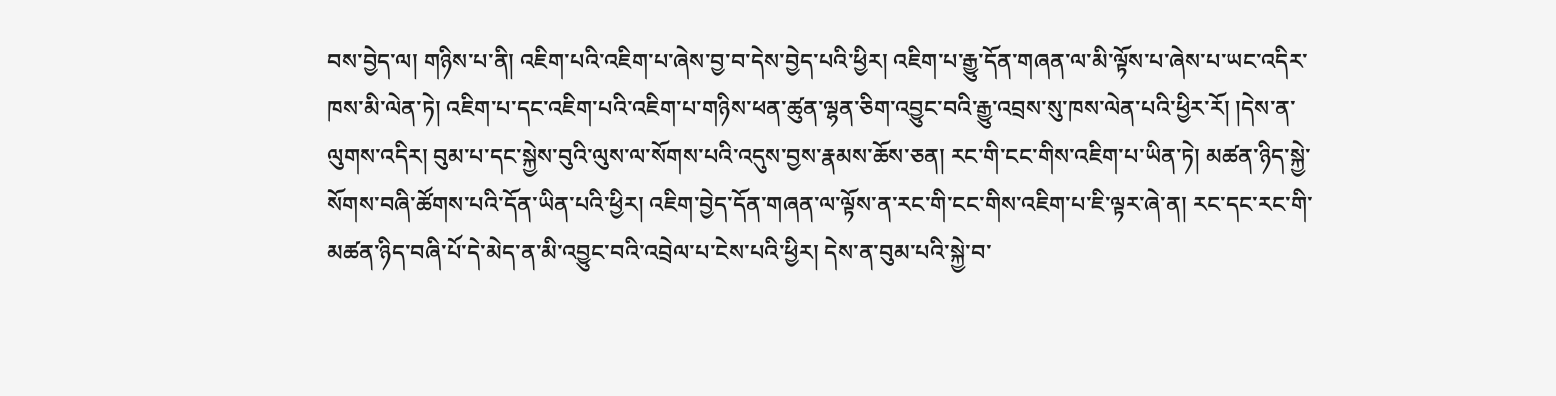བས་བྱེད་ལ། གཉིས་པ་ནི། འཇིག་པའི་འཇིག་པ་ཞེས་བྱ་བ་དེས་བྱེད་པའི་ཕྱིར། འཇིག་པ་རྒྱུ་དོན་གཞན་ལ་མི་ལྟོས་པ་ཞེས་པ་ཡང་འདིར་ཁས་མི་ལེན་ཏེ། འཇིག་པ་དང་འཇིག་པའི་འཇིག་པ་གཉིས་ཕན་ཚུན་ལྷན་ཅིག་འབྱུང་བའི་རྒྱུ་འབྲས་སུ་ཁས་ལེན་པའི་ཕྱིར་རོ། །དེས་ན་ལུགས་འདིར། བུམ་པ་དང་སྐྱེས་བུའི་ལུས་ལ་སོགས་པའི་འདུས་བྱས་རྣམས་ཆོས་ཅན། རང་གི་ངང་གིས་འཇིག་པ་ཡིན་ཏེ། མཚན་ཉིད་སྐྱེ་སོགས་བཞི་ཚོགས་པའི་དོན་ཡིན་པའི་ཕྱིར། འཇིག་བྱེད་དོན་གཞན་ལ་ལྟོས་ན་རང་གི་ངང་གིས་འཇིག་པ་ཇི་ལྟར་ཞེ་ན། རང་དང་རང་གི་མཚན་ཉིད་བཞི་པོ་དེ་མེད་ན་མི་འབྱུང་བའི་འབྲེལ་པ་ངེས་པའི་ཕྱིར། དེས་ན་བུམ་པའི་སྐྱེ་བ་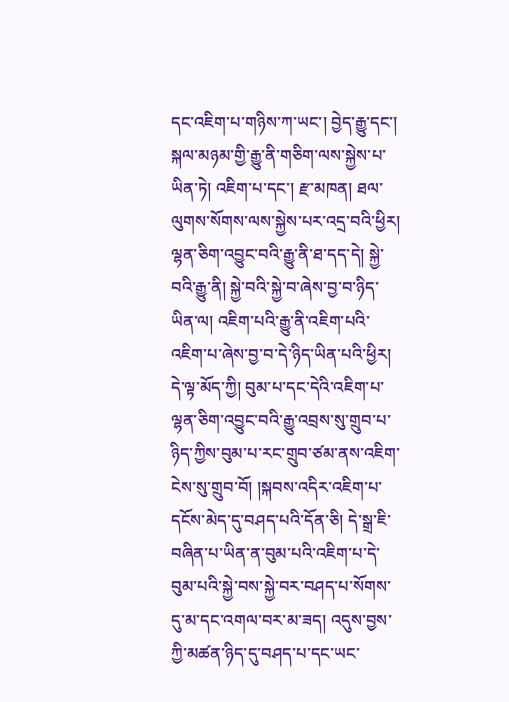དང་འཇིག་པ་གཉིས་ཀ་ཡང་། བྱེད་རྒྱུ་དང་། སྐལ་མཉམ་གྱི་རྒྱུ་ནི་གཅིག་ལས་སྐྱེས་པ་ཡིན་ཏེ། འཇིག་པ་དང་། རྫ་མཁན། ཐལ་ལུགས་སོགས་ལས་སྐྱེས་པར་འདྲ་བའི་ཕྱིར། ལྷན་ཅིག་འབྱུང་བའི་རྒྱུ་ནི་ཐ་དད་དེ། སྐྱེ་བའི་རྒྱུ་ནི། སྐྱེ་བའི་སྐྱེ་བ་ཞེས་བྱ་བ་ཉིད་ཡིན་ལ། འཇིག་པའི་རྒྱུ་ནི་འཇིག་པའི་འཇིག་པ་ཞེས་བྱ་བ་དེ་ཉིད་ཡིན་པའི་ཕྱིར། དེ་ལྟ་མོད་ཀྱི། བུམ་པ་དང་དེའི་འཇིག་པ་ལྷན་ཅིག་འབྱུང་བའི་རྒྱུ་འབྲས་སུ་གྲུབ་པ་ཉིད་ཀྱིས་བུམ་པ་རང་གྲུབ་ཙམ་ནས་འཇིག་ངེས་སུ་གྲུབ་བོ། །སྐབས་འདིར་འཇིག་པ་དངོས་མེད་དུ་བཤད་པའི་དོན་ཅི། དེ་སྒྲ་ཇི་བཞིན་པ་ཡིན་ན་བུམ་པའི་འཇིག་པ་དེ་བུམ་པའི་སྐྱེ་བས་སྐྱེ་བར་བཤད་པ་སོགས་དུ་མ་དང་འགལ་བར་མ་ཟད། འདུས་བྱས་ཀྱི་མཚན་ཉིད་དུ་བཤད་པ་དང་ཡང་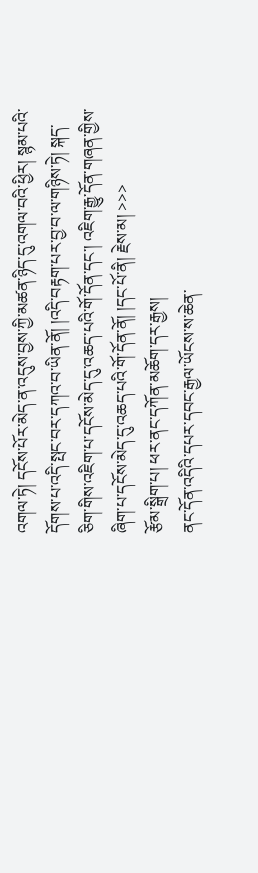འགལ་ཏེ། དངོས་པོར་མེད་ན་འདུས་བྱས་ཀྱི་མཚན་ཉིད་དུ་འགལ་བའི་ཕྱིར། སྙམ་པའི་དོགས་པ་འདི་སྤང་བར་དཀའ་བ་ཡིན་ནོ། །འདི་བརྟག་པར་བྱ་བ་ལ་གཉིས་ཏེ། སྐད་ཅིག་གིས་འཇིག་པ་དངོས་མེད་དུ་འཆད་པའི་གོ་དོན་དང་། འཇིག་རྒྱུ་དོན་གཞན་གྱིས་ཞིག་པ་དངོས་མེད་དུ་འཆད་པའི་གོ་དོན་ནོ། །དང་པོ་ནི། རྗེས་མ། >>>
རྩོམ་སྒྲིག་པ། ཕར་ནང་དཀོན་མཆོག་དར་རྒྱས།
ནང་དོན་འདིའི་དཔར་དབང་རྒྱལ་ཡོངས་ས་ཆེན་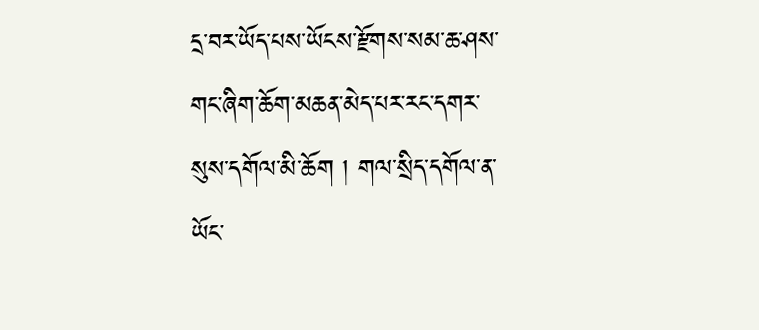དྲ་བར་ཡོད་པས་ཡོངས་རྫོགས་སམ་ཆ་ཤས་གང་ཞིག་ཆོག་མཆན་མེད་པར་རང་དགར་སུས་དགོལ་མི་ཆོག ། གལ་སྲིད་དགོལ་ན་ཡོང་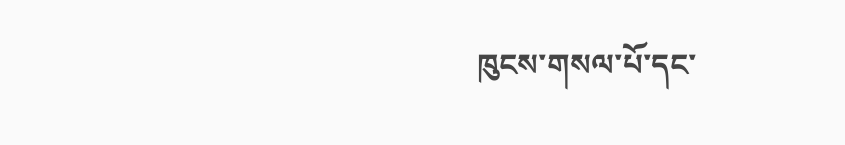ཁུངས་གསལ་པོ་དང་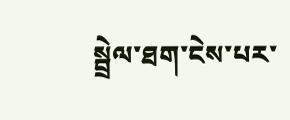སྦྲེལ་ཐག་ངེས་པར་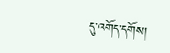དུ་འགོད་དགོས།